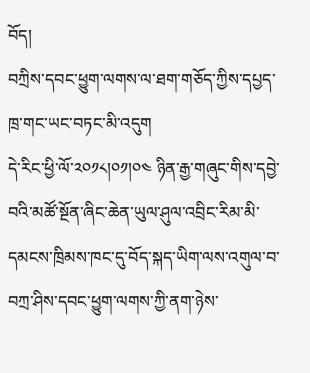བོད།
བཀྲིས་དབང་ཕྱུག་ལགས་ལ་ཐག་གཅོད་ཀྱིས་དཔྱད་ཁྲ་གང་ཡང་བཏང་མི་འདུག
དེ་རིང་ཕྱི་ལོ་༢༠༡༨།༠༡།༠༤ ཉིན་རྒྱ་གཞུང་གིས་དབྱེ་བའི་མཚོ་སྔོན་ཞིང་ཆེན་ཡུལ་ཤུལ་འབྲིང་རིམ་མི་དམངས་ཁྲིམས་ཁང་དུ་བོད་སྐད་ཡིག་ལས་འགུལ་བ་བཀྲ་ཤིས་དབང་ཕྱུག་ལགས་ཀྱི་ནག་ཉེས་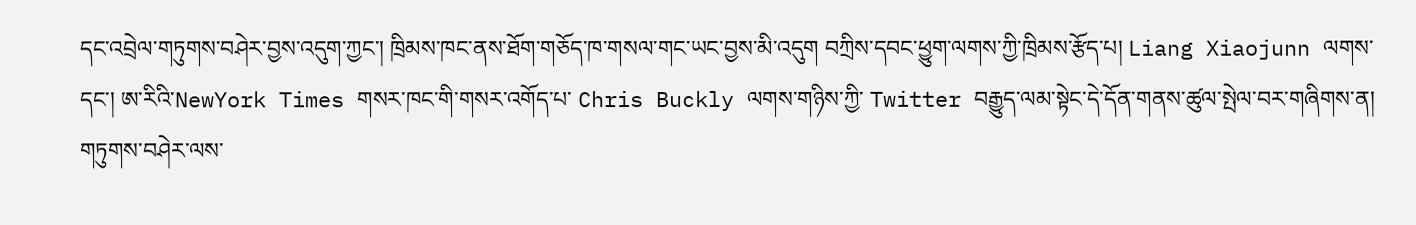དང་འབྲེལ་གཏུགས་བཤེར་བྱས་འདུག་ཀྱང་། ཁྲིམས་ཁང་ནས་ཐོག་གཅོད་ཁ་གསལ་གང་ཡང་བྱས་མི་འདུག བཀྲིས་དབང་ཕྱུག་ལགས་ཀྱི་ཁྲིམས་རྩོད་པ། Liang Xiaojunn ལགས་དང་། ཨ་རིའི་NewYork Times གསར་ཁང་གི་གསར་འགོད་པ་ Chris Buckly ལགས་གཉིས་ཀྱི་ Twitter བརྒྱུད་ལམ་སྟེང་དེ་དོན་གནས་ཚུལ་སྤེལ་བར་གཞིགས་ན། གཏུགས་བཤེར་ལས་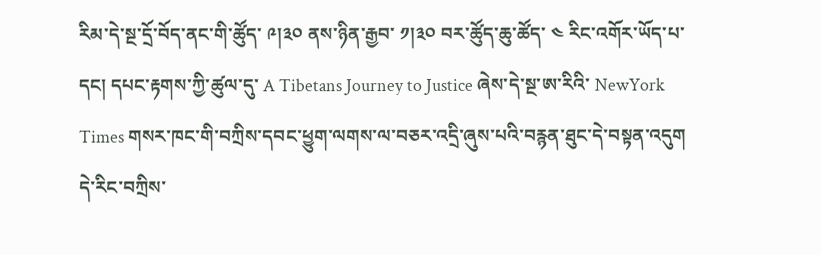རིམ་དེ་སྔ་དྲོ་བོད་ནང་གི་ཚོུད་ ༩།༣༠ ནས་ཉིན་རྒྱབ་ ༡།༣༠ བར་ཚོུད་ཆུ་ཚོད་ ༤ རིང་འགོར་ཡོད་པ་དང། དཔང་རྟགས་ཀྱི་ཚུལ་དུ་ A Tibetans Journey to Justice ཞེས་དེ་སྔ་ཨ་རིའི་ NewYork Times གསར་ཁང་གི་བཀྲིས་དབང་ཕྱུག་ལགས་ལ་བཅར་འདྲི་ཞུས་པའི་བརྙན་ཐུང་དེ་བསྟན་འདུག དེ་རིང་བཀྲིས་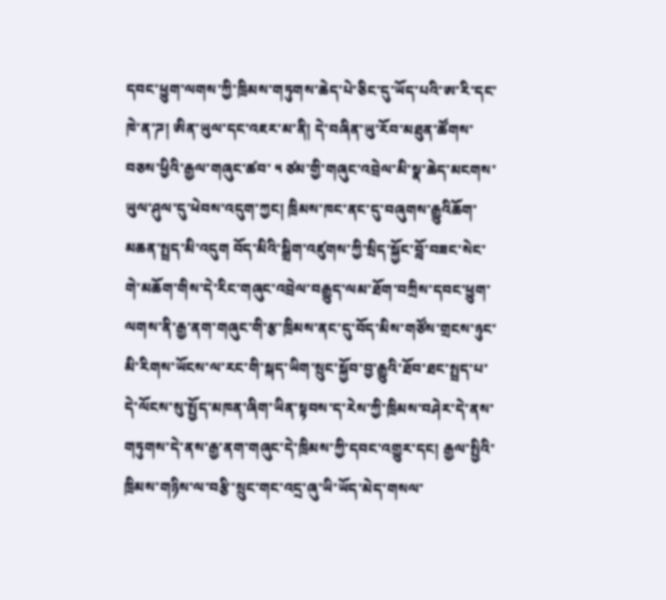དབང་ཕྱུག་ལགས་ཀྱི་ཁྲིམས་གཏུགས་ཆེད་པེ་ཅིང་དུ་ཡོད་པའི་ཨ་རི་དང་ཁེ་ན་ཌ། ཨིན་ཡུལ་དང་འཇར་མ་ནི། དེ་བཞིན་ཡུ་རོབ་མཐུན་ཚོགས་བཅས་ཕྱིའི་རྒྱལ་གཞུང་ཚབ་ ༥ ཙམ་གྱི་གཞུང་འབྲེལ་མི་སྣ་ཆེད་མངགས་ཡུལ་ཤུལ་དུ་ཕེབས་འདུག་ཀྱང། ཁྲིམས་ཁང་ནང་དུ་བཞུགས་རྒྱུའིཆོག་མཆན་སྤྲད་མི་འདུག བོད་མིའི་སྒྲིག་འཛུགས་ཀྱི་སྲིད་སྐྱོང་བློ་བཟང་སེང་གེ་མཆོག་གིས་དེ་རིང་གཞུང་འབྲེལ་བརྒྱུད་ལམ་ཐོག་བཀྲིས་དབང་ཕྱུག་ལགས་ནི་རྒྱ་ནག་གཞུང་གི་རྩ་ཁྲིམས་ནང་དུ་བོད་མིས་གཙོས་གྲངས་ཉུང་མི་རིགས་ཡོངས་ལ་རང་གི་སྐད་ཡིག་སྲུང་སྐྱོབ་བྱ་རྒྱུའི་ཐོབ་ཐང་སྤྲད་པ་དེ་ལོངས་སུ་སྤྱོད་མཁན་ཞིག་ཡིན་སྟབས་ད་རེས་ཀྱི་ཁྲིམས་བཤེར་དེ་ནས་གཏུགས་དེ་ནས་རྒྱ་ནག་གཞུང་དེ་ཁྲིམས་ཀྱི་དབང་འགྱུར་དང། རྒྱལ་སྤྱིའི་ཁྲིམས་གཉིས་ལ་བརྩི་སྲུང་གང་འདྲ་ཞུ་ཡི་ཡོད་མེད་གསལ་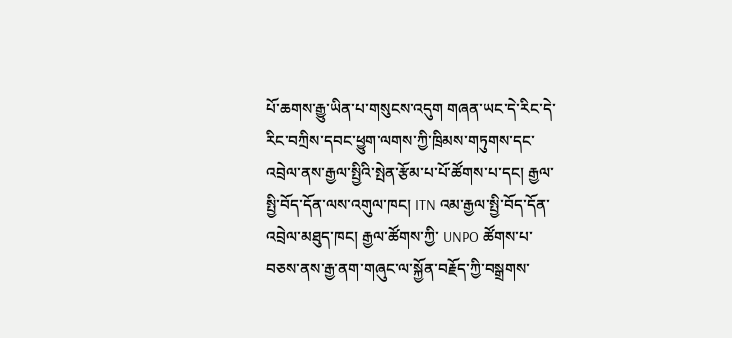པོ་ཆགས་རྒྱུ་ཡིན་པ་གསུངས་འདུག གཞན་ཡང་དེ་རིང་དེ་རིང་བཀྲིས་དབང་ཕྱུག་ལགས་ཀྱི་ཁྲིམས་གཏུགས་དང་འབྲེལ་ནས་རྒྱལ་སྤྱིའི་སྤེན་རྩོམ་པ་པོ་ཚོགས་པ་དང། རྒྱལ་སྤྱི་བོད་དོན་ལས་འགུལ་ཁང། ITN འམ་རྒྱལ་སྤྱི་བོད་དོན་འབྲེལ་མཐུད་ཁང། རྒྱལ་ཚོགས་ཀྱི་ UNPO ཚོགས་པ་བཅས་ནས་རྒྱ་ནག་གཞུང་ལ་སྐྱོན་བརྗོད་ཀྱི་བསྒྲགས་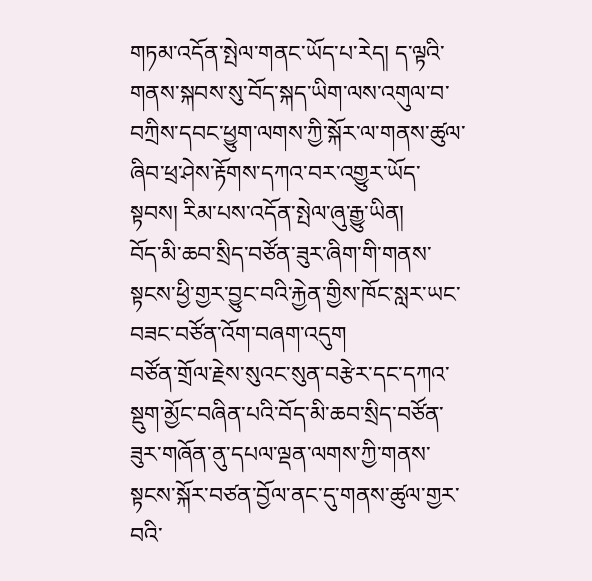གཏམ་འདོན་སྤེལ་གནང་ཡོད་པ་རེད། ད་ལྟའི་གནས་སྐབས་སུ་བོད་སྐད་ཡིག་ལས་འགུལ་བ་བཀྲིས་དབང་ཕྱུག་ལགས་ཀྱི་སྐོར་ལ་གནས་ཚུལ་ཞིབ་ཕྲ་ཤེས་རྟོགས་དཀའ་བར་འགྱུར་ཡོད་སྟབས། རིམ་པས་འདོན་སྤེལ་ཞུ་རྒྱུ་ཡིན།
བོད་མི་ཆབ་སྲིད་བཙོན་ཟུར་ཞིག་གི་གནས་སྟངས་ཕྱི་གྱར་བྱུང་བའི་རྐྱེན་གྱིས་ཁོང་སླར་ཡང་བཟང་བཙོན་འོག་བཞག་འདུག
བཙོན་གྲོལ་རྗེས་སུའང་སུན་བརྩེར་དང་དཀའ་སྡུག་མྱོང་བཞིན་པའི་བོད་མི་ཆབ་སྲིད་བཙོན་ཟུར་གཞོན་ནུ་དཔལ་ལྡན་ལགས་ཀྱི་གནས་སྟངས་སྐོར་བཙན་བྱོལ་ནང་དུ་གནས་ཚུལ་གྱར་བའི་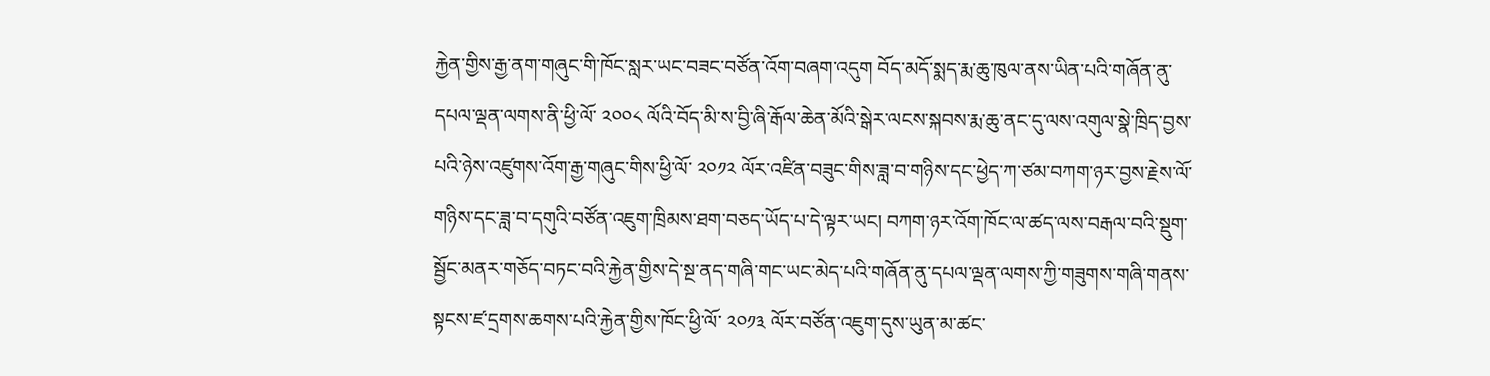རྐྱེན་གྱིས་རྒྱ་ནག་གཞུང་གི་ཁོང་སླར་ཡང་བཟང་བཙོན་འོག་བཞག་འདུག བོད་མདོ་སྨད་རྨ་ཆུ་ཁུལ་ནས་ཡིན་པའི་གཞོན་ནུ་དཔལ་ལྡན་ལགས་ནི་ཕྱི་ལོ་ ༢༠༠༨ ལོའི་བོད་མི་ས་བྱི་ཞི་རྒོལ་ཆེན་མོའི་སྒེར་ལངས་སྐབས་རྨ་ཆུ་ནང་དུ་ལས་འགུལ་སྣེ་ཁྲིད་བྱས་པའི་ཉེས་འཛུགས་འོག་རྒྱ་གཞུང་གིས་ཕྱི་ལོ་ ༢༠༡༢ ལོར་འཛིན་བཟུང་གིས་ཟླ་བ་གཉིས་དང་ཕྱེད་ཀ་ཙམ་བཀག་ཉར་བྱས་རྗེས་ལོ་གཉིས་དང་ཟླ་བ་དགུའི་བཙོན་འཇུག་ཁྲིམས་ཐག་བཅད་ཡོད་པ་དེ་ལྟར་ཡང། བཀག་ཉར་འོག་ཁོང་ལ་ཚད་ལས་བརྒལ་བའི་སྡུག་སྦྱོང་མནར་གཅོད་བཏང་བའི་རྐྱེན་གྱིས་དེ་སྔ་ནད་གཞི་གང་ཡང་མེད་པའི་གཞོན་ནུ་དཔལ་ལྡན་ལགས་ཀྱི་གཟུགས་གཞི་གནས་སྟངས་ཛ་དྲགས་ཆགས་པའི་རྐྱེན་གྱིས་ཁོང་ཕྱི་ལོ་ ༢༠༡༣ ལོར་བཙོན་འཇུག་དུས་ཡུན་མ་ཚང་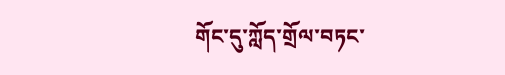གོང་དུ་ཀློད་གྲོལ་བཏང་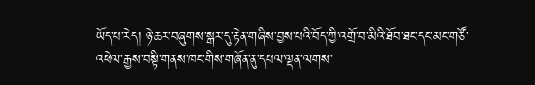ཡོད་པ་རེད། ཉེ་ཆར་བཞུགས་སྒར་དུ་རྟེན་གཞིས་བྱས་པའི་བོད་ཀྱི་འགྲོ་བ་མིའི་ཐོབ་ཐང་དང་མང་གཙོ་འཕེལ་རྒྱས་བསྟི་གནས་ཁང་གིས་གཞོན་ནུ་དཔལ་ལྡན་ལགས་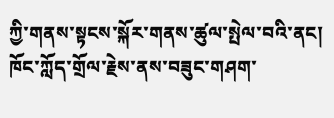ཀྱི་གནས་སྟངས་སྐོར་གནས་ཚུལ་སྤེལ་བའི་ནང། ཁོང་ཀློད་གྲོལ་རྗེས་ནས་བཟུང་གཤག་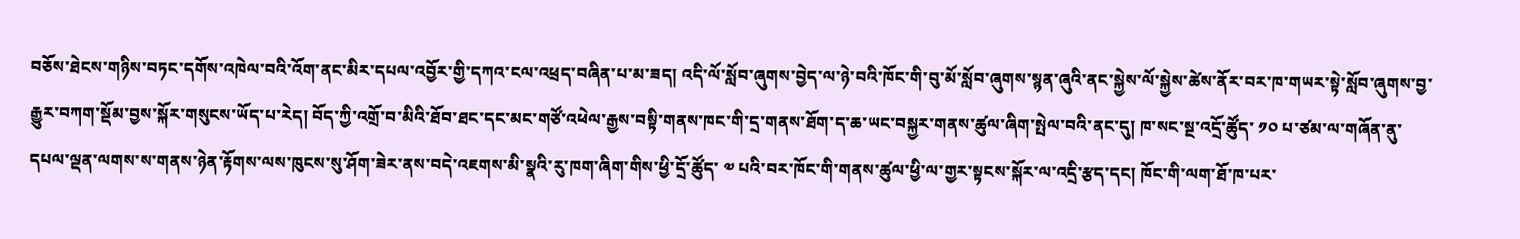བཅོས་ཐེངས་གཉིས་བཏང་དགོས་འཁེལ་བའི་འོག་ནང་མིར་དཔལ་འབྱོར་གྱི་དཀའ་ངལ་འཕྲད་བཞིན་པ་མ་ཟད། འདི་ལོ་སློབ་ཞུགས་བྱེད་ལ་ཉེ་བའི་ཁོང་གི་བུ་མོ་སློབ་ཞུགས་སྙན་ཞུའི་ནང་སྐྱེས་ལོ་སྐྱེས་ཚེས་ནོར་བར་ཁ་གཡར་སྟེ་སློབ་ཞུགས་བྱ་རྒྱུར་བཀག་སྡོམ་བྱས་སྐོར་གསུངས་ཡོད་པ་རེད། བོད་ཀྱི་འགྲོ་བ་མིའི་ཐོབ་ཐང་དང་མང་གཙོ་འཕེལ་རྒྱས་བསྟི་གནས་ཁང་གི་དྲ་གནས་ཐོག་ད་ཆ་ཡང་བསྐྱར་གནས་ཚུལ་ཞིག་སྤེལ་བའི་ནང་དུ། ཁ་སང་སྔ་འདྲོ་ཚོུད་ ༡༠ པ་ཙམ་ལ་གཞོན་ནུ་དཔལ་ལྡན་ལགས་ས་གནས་ཉེན་རྟོགས་ལས་ཁུངས་སུ་ཤོག་ཟེར་ནས་བདེ་འཇགས་མི་སྣའི་རུ་ཁག་ཞིག་གིས་ཕྱི་དྲོ་ཚོུད་ ༧ པའི་བར་ཁོང་གི་གནས་ཚུལ་ཕྱི་ལ་གྱར་སྟངས་སྐོར་ལ་འདྲི་རྩད་དང། ཁོང་གི་ལག་ཐོ་ཁ་པར་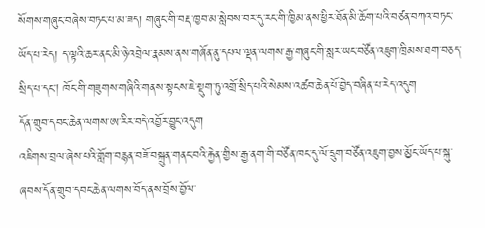སོགས་གཞུང་བཞེས་བཏང་པ་མ་ཟད། གཞུང་གི་བརྡ་ཁྱབ་མ་སླེབས་བར་དུ་རང་གི་ཁྱིམ་ནས་ཕྱིར་ཐོན་མི་ཆོག་པའི་བཙན་བཀའ་བཏང་ཡོད་པ་རེད། ད་ལྟའི་ཆར་ནང་མི་ཉེ་འབྲེལ་རྣམས་ནས་གཞོན་ནུ་དཔལ་ལྡན་ལགས་རྒྱ་གཞུང་གི་སླར་ཡང་བཙོན་འཇུག་ཁྲིམས་ཐག་བཅད་སྲིད་པ་དང། ཁོང་གི་གཟུགས་གཞིའི་གནས་སྟངས་ཇེ་སྡུག་ཏུ་འགྲོ་སྲིད་པའི་སེམས་འཚབ་ཆེན་པོ་བྱེད་བཞིན་པ་རེད་འདུག
དོན་གྲུབ་དབང་ཆེན་ལགས་ཨ་རིར་བདེ་འབྱོར་བྱུང་འདུག
འཇིགས་བྲལ་ཞེས་པའི་གློག་བརྙན་བཟོ་བསྐྲུན་གནང་བའི་རྐྱེན་གྱིས་རྒྱ་ནག་གི་བཙོན་ཁང་དུ་ལོ་དྲུག་བཙོན་འཇུག་བྱས་མྱོང་ཡོད་པ་སྐུ་ཞབས་དོན་གྲུབ་དབང་ཆེན་ལགས་བོད་ནས་བྲོས་བྱོལ་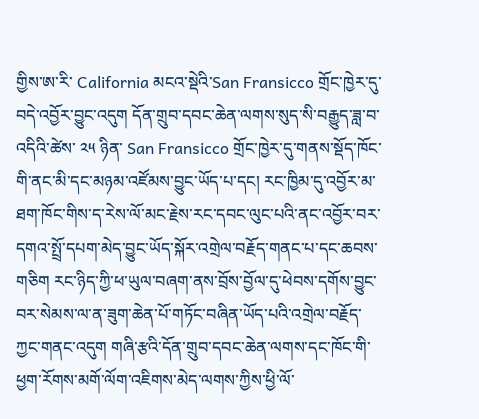གྱིས་ཨ་རི་ California མངའ་སྡེའི་San Fransicco གྲོང་ཁྱེར་དུ་བདེ་འབྱོར་བྱུང་འདུག དོན་གྲུབ་དབང་ཆེན་ལགས་སུད་སི་བརྒྱུད་ཟླ་བ་འདིའི་ཚེས་ ༢༥ ཉིན་ San Fransicco གྲོང་ཁྱེར་དུ་གནས་སྡོད་ཁོང་གི་ནང་མི་དང་མཉམ་འཛོམས་བྱུང་ཡོད་པ་དང། རང་ཁྱིམ་དུ་འབྱོར་མ་ཐག་ཁོང་གིས་ད་རེས་ལོ་མང་རྗེས་རང་དབང་ལུང་པའི་ནང་འབྱོར་བར་དགའ་སྤྲོ་དཔག་མེད་བྱུང་ཡོད་སྐོར་འགྲེལ་བརྗོད་གནང་པ་དང་ཆབས་གཅིག རང་ཉིད་ཀྱི་ཕ་ཡུལ་བཞག་ནས་བྲོས་བྱོལ་དུ་ཕེབས་དགོས་བྱུང་བར་སེམས་ལ་ན་ཟུག་ཆེན་པོ་གཏོང་བཞིན་ཡོད་པའི་འགྲེལ་བརྗོད་ཀྱང་གནང་འདུག གཞི་རྩའི་དོན་གྲུབ་དབང་ཆེན་ལགས་དང་ཁོང་གི་ཕྱག་རོགས་མགོ་ལོག་འཇིགས་མེད་ལགས་ཀྱིས་ཕྱི་ལོ་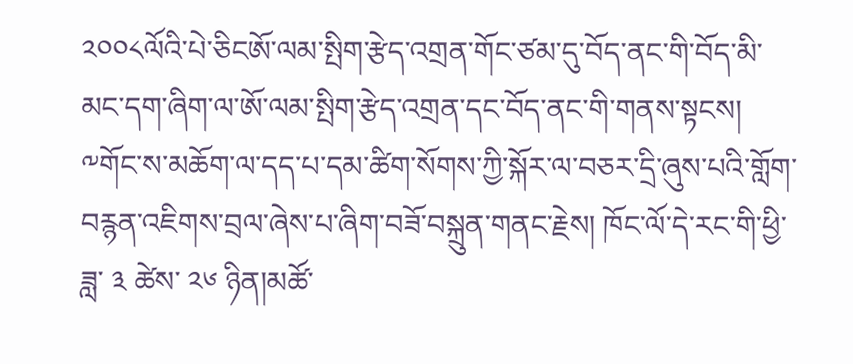༢༠༠༨ལོའི་པེ་ཅིངཨོ་ལམ་སྤིག་རྩེད་འགྲན་གོང་ཙམ་དུ་བོད་ནང་གི་བོད་མི་མང་དག་ཞིག་ལ་ཨོ་ལམ་སྤིག་རྩེད་འགྲན་དང་བོད་ནང་གི་གནས་སྟངས། ༸གོང་ས་མཆོག་ལ་དད་པ་དམ་ཚིག་སོགས་ཀྱི་སྐོར་ལ་བཅར་དྲི་ཞུས་པའི་གློག་བརྙན་འཇིགས་བྲལ་ཞེས་པ་ཞིག་བཟོ་བསྐྲུན་གནང་རྗེས། ཁོང་ལོ་དེ་རང་གི་ཕྱི་ཟླ་ ༣ ཚེས་ ༢༦ ཉིན།མཚོ་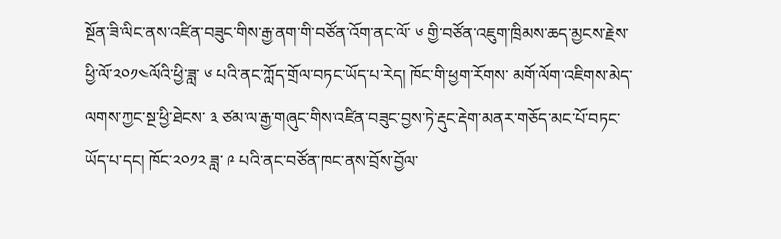སྔོན་ཟི་ལིང་ནས་འཛིན་བཟུང་གིས་རྒྱ་ནག་གི་བཙོན་འོག་ནང་ལོ་ ༦ གྱི་བཙོན་འཇུག་ཁྲིམས་ཆད་མྱངས་རྗེས་ཕྱི་ལོ་༢༠༡༤ལོའི་ཕྱི་ཟླ་ ༦ པའི་ནང་ཀློད་གྲོལ་བཏང་ཡོད་པ་རེད། ཁོང་གི་ཕྱག་རོགས་ མགོ་ལོག་འཇིགས་མེད་ལགས་ཀྱང་སྔ་ཕྱི་ཐེངས་ ༣ ཙམ་ལ་རྒྱ་གཞུང་གིས་འཛིན་བཟུང་བྱས་ཏེ་རྡུང་རྡེག་མནར་གཅོད་མང་པོ་བཏང་ཡོད་པ་དང། ཁོང་༢༠༡༢ ཟླ་ ༩ པའི་ནང་བཙོན་ཁང་ནས་བྲོས་བྱོལ་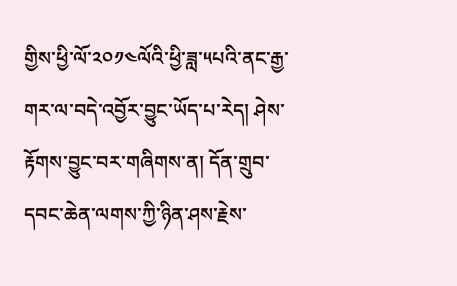གྱིས་ཕྱི་ལོ་༢༠༡༤ལོའི་ཕྱི་ཟླ་༥པའི་ནང་རྒྱ་གར་ལ་བདེ་འབྱོར་བྱུང་ཡོད་པ་རེད། ཤེས་རྟོགས་བྱུང་བར་གཞིགས་ན། དོན་གྲུབ་དབང་ཆེན་ལགས་ཀྱི་ཉིན་ཤས་རྗེས་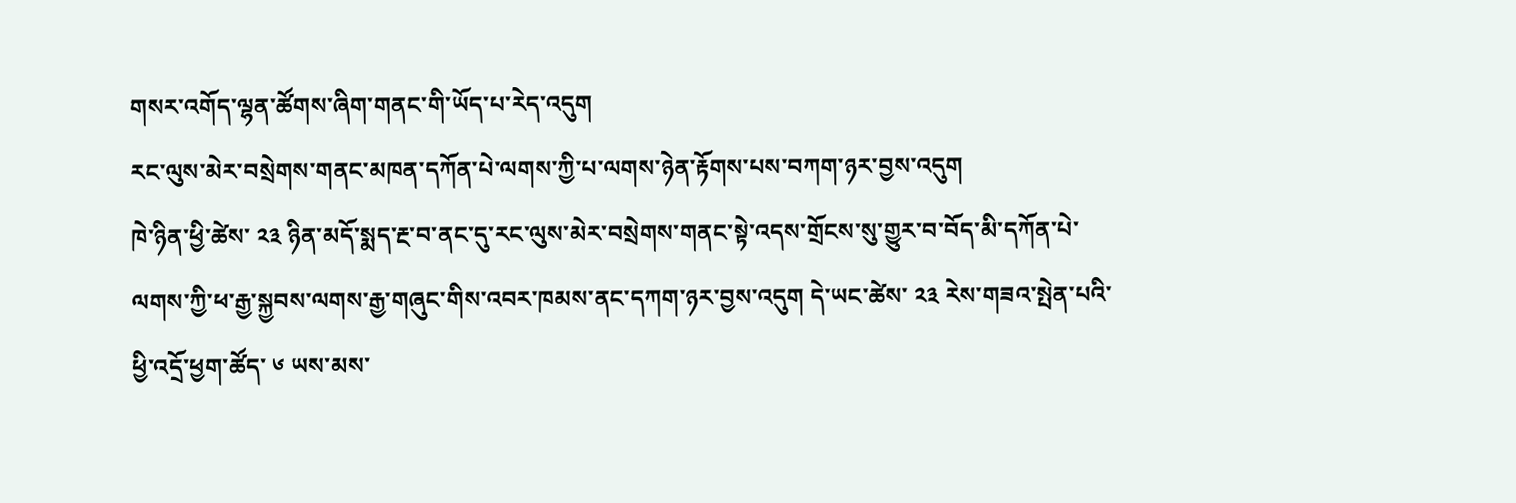གསར་འགོད་ལྷན་ཚོགས་ཞིག་གནང་གི་ཡོད་པ་རེད་འདུག
རང་ལུས་མེར་བསྲེགས་གནང་མཁན་དཀོན་པེ་ལགས་ཀྱི་པ་ལགས་ཉེན་རྟོགས་པས་བཀག་ཉར་བྱས་འདུག
ཁེ་ཉིན་ཕྱི་ཚེས་ ༢༣ ཉིན་མདོ་སྨད་རྔ་བ་ནང་དུ་རང་ལུས་མེར་བསྲེགས་གནང་སྟེ་འདས་གྲོངས་སུ་གྱུར་བ་བོད་མི་དཀོན་པེ་ལགས་ཀྱི་ཕ་རྒྱ་སྐྱབས་ལགས་རྒྱ་གཞུང་གིས་འབར་ཁམས་ནང་དཀག་ཉར་བྱས་འདུག དེ་ཡང་ཚེས་ ༢༣ རེས་གཟའ་སྤེན་པའི་ཕྱི་འདྲོ་ཕྱག་ཚོད་ ༦ ཡས་མས་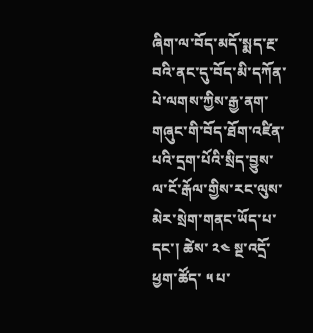ཞིག་ལ་བོད་མདོ་སྨད་རྔ་བའི་ནང་དུ་བོད་མི་དཀོན་པེ་ལགས་ཀྱིས་རྒྱ་ནག་གཞུང་གི་བོད་ཐོག་འཛིན་པའི་དྲག་པོའི་སྲིད་བྱུས་ལ་ངོ་རྒོལ་གྱིས་རང་ལུས་མེར་སྲེག་གནང་ཡོད་པ་དང་། ཚེས་ ༢༤ སྔ་འདྲོ་ཕྱག་ཚོད་ ༥ པ་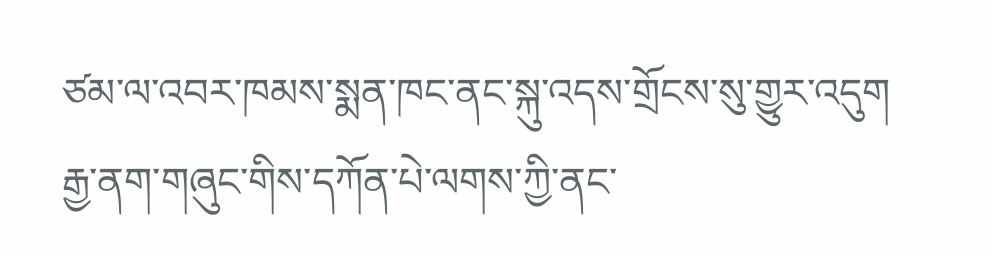ཙམ་ལ་འབར་ཁམས་སྨན་ཁང་ནང་སྐུ་འདས་གྲོངས་སུ་གྱུར་འདུག རྒྱ་ནག་གཞུང་གིས་དཀོན་པེ་ལགས་ཀྱི་ནང་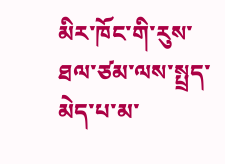མིར་ཁོང་གི་རུས་ཐལ་ཙམ་ལས་སྤྲད་མེད་པ་མ་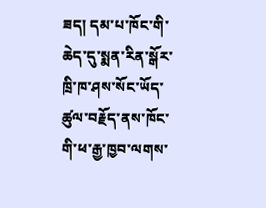ཟད། དམ་པ་ཁོང་གི་ཆེད་དུ་སྨན་རིན་སྒོར་ཁྲི་ཁ་ཤས་སོང་ཡོད་ཚུལ་བརྗོད་ནས་ཁོང་གི་ཕ་རྒྱ་ཁྱབ་ལགས་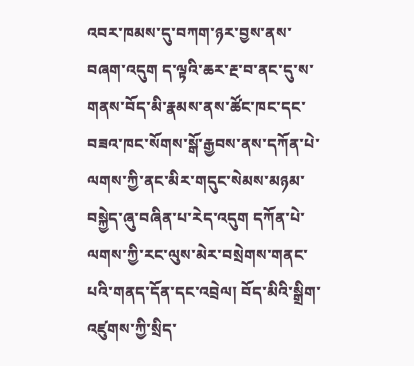འབར་ཁམས་དུ་བཀག་ཉར་བྱས་ནས་བཞག་འདུག ད་ལྟའི་ཆར་རྔ་བ་ནང་དུ་ས་གནས་བོད་མི་རྣམས་ནས་ཚོང་ཁང་དང་བཟའ་ཁང་སོགས་སྒོ་རྒྱབས་ནས་དཀོན་པེ་ལགས་ཀྱི་ནང་མིར་གདུང་སེམས་མཉམ་བསྐྱེད་ཞུ་བཞིན་པ་རེད་འདུག དཀོན་པེ་ལགས་ཀྱི་རང་ལུས་མེར་བསྲེགས་གནང་པའི་གནད་དོན་དང་འབྲེལ། བོད་མིའི་སྒྲིག་འཛུགས་ཀྱི་སྲིད་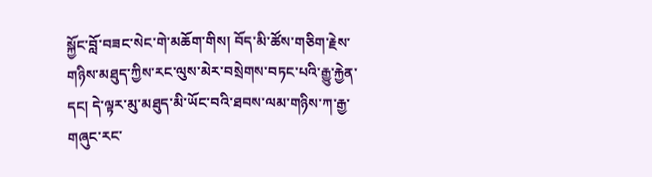སྐྱོང་བློ་བཟང་སེང་གེ་མཆོག་གིས། བོད་མི་ཚོས་གཅིག་རྗེས་གཉིས་མཐུད་ཀྱིས་རང་ལུས་མེར་བསྲེགས་བཏང་པའི་རྒྱུ་རྐྱེན་དང། དེ་ལྟར་མུ་མཐུད་མི་ཡོང་བའི་ཐབས་ལམ་གཉིས་ཀ་རྒྱ་གཞུང་རང་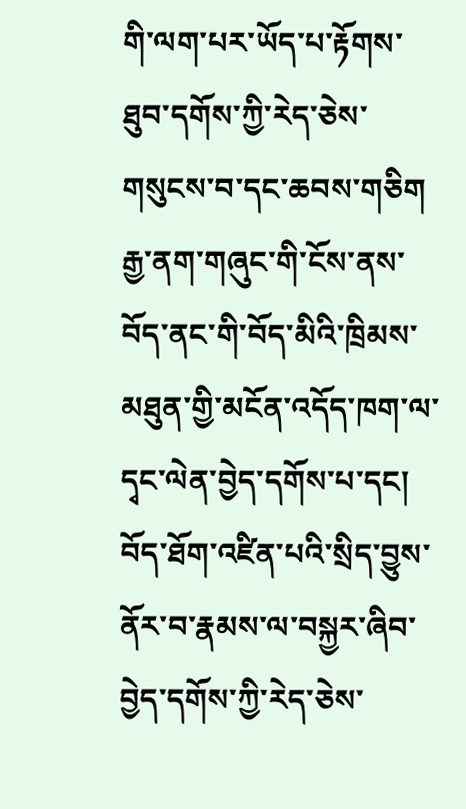གི་ལག་པར་ཡོད་པ་རྟོགས་ཐུབ་དགོས་ཀྱི་རེད་ཅེས་གསུངས་བ་དང་ཆབས་གཅིག རྒྱ་ནག་གཞུང་གི་ངོས་ནས་བོད་ནང་གི་བོད་མིའི་ཁྲིམས་མཐུན་གྱི་མངོན་འདོད་ཁག་ལ་དྭང་ལེན་བྱེད་དགོས་པ་དང། བོད་ཐོག་འཛིན་པའི་སྲིད་བྱུས་ནོར་བ་རྣམས་ལ་བསྐྱར་ཞིབ་བྱེད་དགོས་ཀྱི་རེད་ཅེས་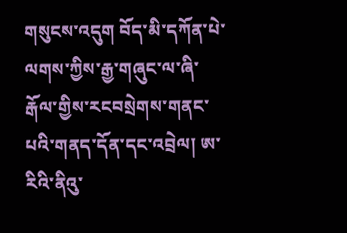གསུངས་འདུག བོད་མི་དཀོན་པེ་ལགས་ཀྱིས་རྒྱ་གཞུང་ལ་ཞི་རྒོལ་གྱིས་རངབསྲེགས་གནང་པའི་གནད་དོན་དང་འབྲེལ། ཨ་རིའི་ནིའུ་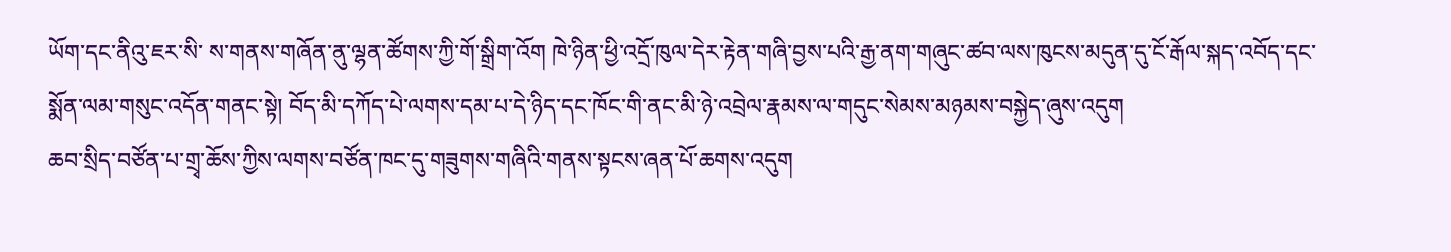ཡོག་དང་ནིའུ་ཇར་སི་ ས་གནས་གཞོན་ནུ་ལྷན་ཚོགས་ཀྱི་གོ་སྒྲིག་འོག ཁེ་ཉིན་ཕྱི་འདྲོ་ཁུལ་དེར་རྟེན་གཞི་བྱས་པའི་རྒྱ་ནག་གཞུང་ཚབ་ལས་ཁུངས་མདུན་དུ་ངོ་རྒོལ་སྐད་འབོད་དང་སྨོན་ལམ་གསུང་འདོན་གནང་སྟེ། བོད་མི་དཀོད་པེ་ལགས་དམ་པ་དེ་ཉིད་དང་ཁོང་གི་ནང་མི་ཉེ་འབྲེལ་རྣམས་ལ་གདུང་སེམས་མཉམས་བསྐྱེད་ཞུས་འདུག
ཆབ་སྲིད་བཙོན་པ་གྲྭ་ཆོས་ཀྱིས་ལགས་བཙོན་ཁང་དུ་གཟུགས་གཞིའི་གནས་སྟངས་ཞན་པོ་ཆགས་འདུག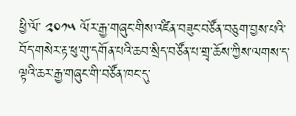ཕྱི་ལོ་ ༢༠༡༥ ལོར་རྒྱ་གཞུང་གིས་འཛིན་བཟུང་བཙོན་བཅུག་བྱས་པའི་བོད་གསེར་རྟ་ཕུ་གུ་དགོན་པའི་ཆབ་སྲིད་བཙོན་པ་གྲྭ་ཆོས་ཀྱིས་ལགས་ད་ལྟའི་ཆར་རྒྱ་གཞུང་གི་བཙོན་ཁང་དུ་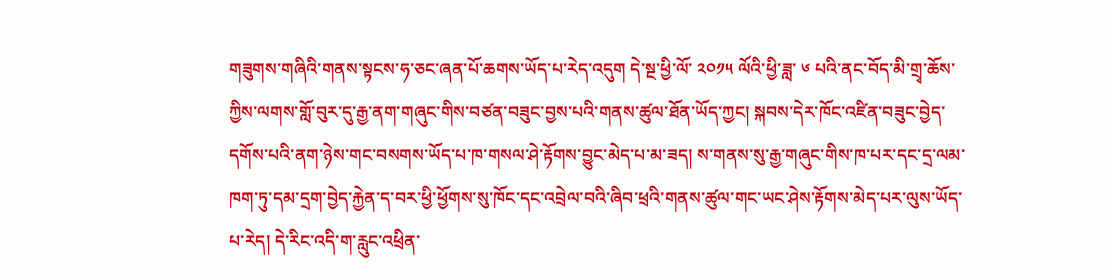གཟུགས་གཞིའི་གནས་སྟངས་ཧ་ཅང་ཞན་པོ་ཆགས་ཡོད་པ་རེད་འདུག དེ་སྔ་ཕྱི་ལོ་ ༢༠༡༥ ལོའི་ཕྱི་ཟླ་ ༦ པའི་ནང་བོད་མི་གྲྭ་ཆོས་ཀྱིས་ལགས་གློ་བུར་དུ་རྒྱ་ནག་གཞུང་གིས་བཙན་བཟུང་བྱས་པའི་གནས་ཚུལ་ཐོན་ཡོད་ཀྱང། སྐབས་དེར་ཁོང་འཛིན་བཟུང་བྱེད་དགོས་པའི་ནག་ཉེས་གང་བསགས་ཡོད་པ་ཁ་གསལ་ཤེ་རྟོགས་བྱུང་མེད་པ་མ་ཟད། ས་གནས་སུ་རྒྱ་གཞུང་གིས་ཁ་པར་དང་དྲ་ལམ་ཁག་ཏུ་དམ་དྲག་བྱེད་རྐྱེན་ད་བར་ཕྱི་ཕྱོགས་སུ་ཁོང་དང་འབྲེལ་བའི་ཞིབ་ཕྲའི་གནས་ཚུལ་གང་ཡང་ཤེས་རྟོགས་མེད་པར་ལུས་ཡོད་པ་རེད། དེ་རིང་འདི་ག་རླུང་འཕྲིན་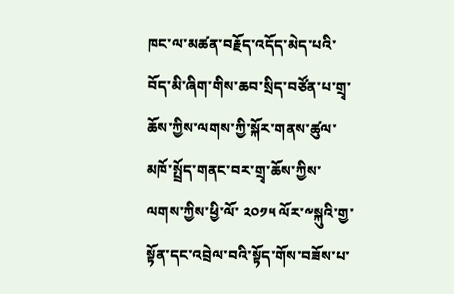ཁང་ལ་མཚན་བརྗོད་འདོད་མེད་པའི་བོད་མི་ཞིག་གིས་ཆབ་སྲིད་བཙོན་པ་གྲྭ་ཆོས་ཀྱིས་ལགས་ཀྱི་སྐོར་གནས་ཚུལ་མཁོ་སྤྲོད་གནང་བར་གྲྭ་ཆོས་ཀྱིས་ལགས་ཀྱིས་ཕྱི་ལོ་ ༢༠༡༥ ལོར་༸སྐུའི་གྱ་སྟོན་དང་འབྲེལ་བའི་སྟོད་གོས་བཟོས་པ་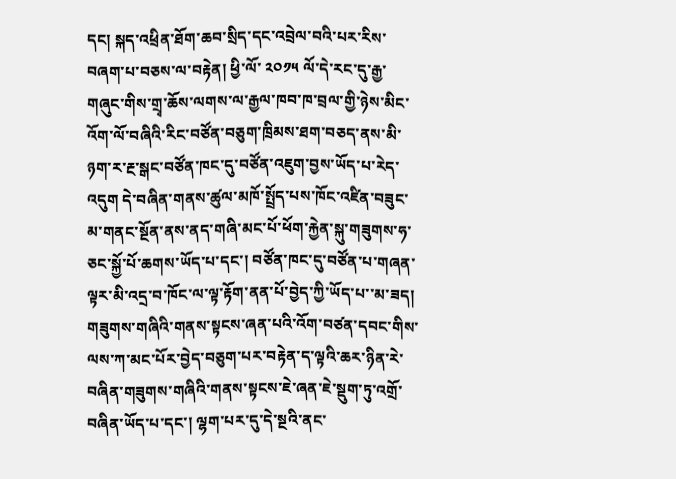དང། སྐད་འཕྲིན་ཐོག་ཆབ་སྲིད་དང་འབྲེལ་བའི་པར་རིས་བཞག་པ་བཅས་ལ་བརྟེན། ཕྱི་ལོ་ ༢༠༡༥ ལོ་དེ་རང་དུ་རྒྱ་གཞུང་གིས་གྲྭ་ཆོས་ལགས་ལ་རྒྱལ་ཁབ་ཁ་བྲལ་གྱི་ཉེས་མིང་འོག་ལོ་བཞིའི་རིང་བཙོན་བཅུག་ཁྲིམས་ཐག་བཅད་ནས་མི་ཉག་ར་རྔ་སྒང་བཙོན་ཁང་དུ་བཙོན་འཇུག་བྱས་ཡོད་པ་རེད་འདུག དེ་བཞིན་གནས་ཚུལ་མཁོ་སྤྲོད་པས་ཁོང་འཛིན་བཟུང་མ་གནང་སྔོན་ནས་ནད་གཞི་མང་པོ་ཕོག་རྐྱེན་སྐུ་གཟུགས་ཧ་ཅང་སྐྱོ་པོ་ཆགས་ཡོད་པ་དང་། བཙོན་ཁང་དུ་བཙོན་པ་གཞན་ལྟར་མི་འདྲ་བ་ཁོང་ལ་ལྟ་རྟོག་ནན་པོ་བྱེད་ཀྱི་ཡོད་པ་་མ་ཟད། གཟུགས་གཞིའི་གནས་སྟངས་ཞན་པའི་འོག་བཙན་དབང་གིས་ལས་ཀ་མང་པོར་བྱེད་བཅུག་པར་བརྟེན་ད་ལྟའི་ཆར་ཉིན་རེ་བཞིན་གཟུགས་གཞིའི་གནས་སྟངས་ཇེ་ཞན་ཇེ་སྡུག་ཏུ་འགྲོ་བཞིན་ཡོད་པ་དང་། ལྷག་པར་དུ་དེ་སྔའི་ནང་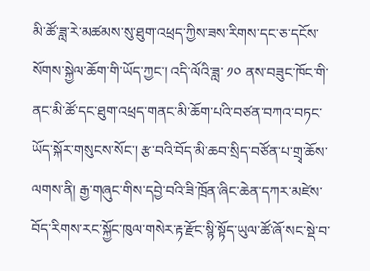མི་ཚོ་ཟླ་རེ་མཚམས་སུ་ཐུག་འཕྲད་ཀྱིས་ཟས་རིགས་དང་ཅ་དངོས་སོགས་སྐྱེལ་ཆོག་གི་ཡོད་ཀྱང་། འདི་ལོའི་ཟླ་ ༡༠ ནས་བཟུང་ཁོང་གི་ནང་མི་ཚོ་དང་ཐུག་འཕྲད་གནང་མི་ཆོག་པའི་བཙན་བཀའ་བཏང་ཡོད་སྐོར་གསུངས་སོང་། རྩ་བའི་བོད་མི་ཆབ་སྲིད་བཙོན་པ་གྲྭ་ཆོས་ལགས་ནི། རྒྱ་གཞུང་གིས་དབྱེ་བའི་ཟི་ཁྲོན་ཞིང་ཆེན་དཀར་མཛེས་བོད་རིགས་རང་སྐྱོང་ཁུལ་གསེར་རྟ་རྫོང་སྙི་སྟོད་ཡུལ་ཚོ་ཞོ་སང་སྡེ་བ་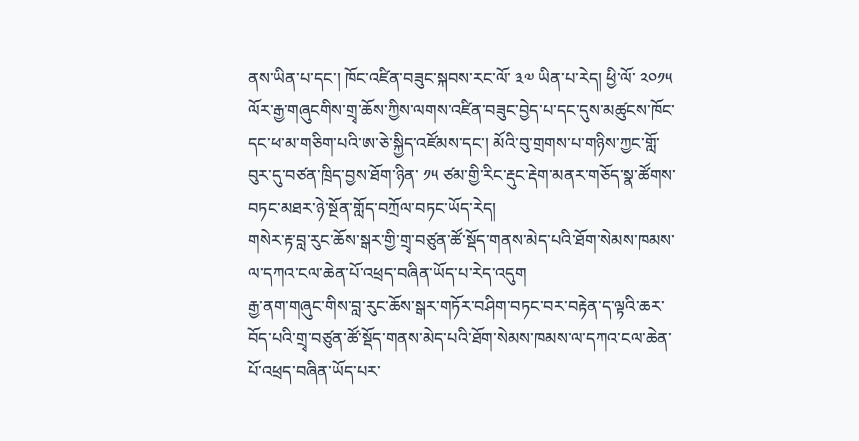ནས་ཡིན་པ་དང་། ཁོང་འཛིན་བཟུང་སྐབས་རང་ལོ་ ༣༧ ཡིན་པ་རེད། ཕྱི་ལོ་ ༢༠༡༥ ལོར་རྒྱ་གཞུངགིས་གྲྭ་ཆོས་ཀྱིས་ལགས་འཛིན་བཟུང་བྱེད་པ་དང་དུས་མཚུངས་ཁོང་དང་ཕ་མ་གཅིག་པའི་ཨ་ཅེ་སྐྱིད་འཛོམས་དང་། མོའི་བུ་གྲགས་པ་གཉིས་ཀྱང་གློ་བུར་དུ་བཙན་ཁྲིད་བྱས་ཐོག་ཉིན་ ༡༥ ཙམ་གྱི་རིང་རྡུང་རྡེག་མནར་གཅོད་སྣ་ཚོགས་བཏང་མཐར་ཉེ་སྔོན་གློད་བཀྲོལ་བཏང་ཡོད་རེད།
གསེར་རྟ་བླ་རུང་ཆོས་སྒར་གྱི་གྲྭ་བཙུན་ཚོ་སྡོད་གནས་མེད་པའི་ཐོག་སེམས་ཁམས་ལ་དཀའ་ངལ་ཆེན་པོ་འཕྲད་བཞིན་ཡོད་པ་རེད་འདུག
རྒྱ་ནག་གཞུང་གིས་བླ་རུང་ཆོས་སྒར་གཏོར་བཤིག་བཏང་བར་བརྟེན་ད་ལྟའི་ཆར་བོད་པའི་གྲྭ་བཙུན་ཚོ་སྡོད་གནས་མེད་པའི་ཐོག་སེམས་ཁམས་ལ་དཀའ་ངལ་ཆེན་པོ་འཕྲད་བཞིན་ཡོད་པར་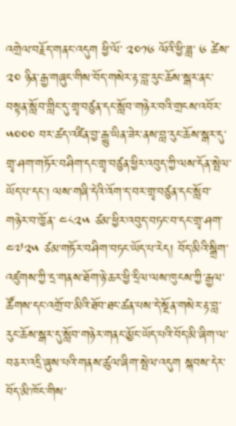འགྲེལ་བརྗོད་གནང་འདུག ཕྱི་ལོ་ ༢༠༡༦ ལོའི་ཕྱི་ཟླ་ ༦ ཚེས་ ༢༠ ཉིན་རྒྱ་གཞུང་གིས་བོད་གསེར་རྟ་བླ་རུང་ཆོས་སྒར་ནང་བསྟན་སློབ་གླིང་དུ་གྲྭ་བཙུན་དང་སློབ་གཉེར་བའི་གྲངས་འབོར་ ༥༠༠༠ བར་ཚད་འཛིན་བྱ་རྒྱུ་ཡིན་ཟེར་ནས་བླ་རུང་ཆོས་སྒར་དུ་གྲྭ་ཤག་གཏོར་བཤིག་དང་གྲྭ་བཙུན་ཕྱིར་འབུད་ཀྱི་ལས་དོན་སྤེལ་ཡོད་པ་དང། ལས་གཞི་དེའི་འོག་ད་བར་གྲྭ་བཙུན་དང་སློབ་གཉེར་བ་ཁྱོན་ ༤༨༢༥ ཙམ་ཕྱིར་འབུད་བཏང་བ་དང་གྲྭ་ཤག་ ༤༧༢༥ ཙམ་གཏོར་བཤིག་བཏང་ཡོད་པ་རེད། བོད་མིའི་སྒྲིག་འཛུགས་ཀྱི་དྲ་གནས་ཐོག་ཉེ་ཆར་ཕྱི་དྲིལ་ལས་ཁུངས་ཀྱི་རྒྱལ་ཚོགས་དང་འགྲོ་བ་མིའི་ཐོབ་ཐང་ཚན་པས་དེ་སྔོན་གསེར་རྟ་བླ་རུང་ཆོས་སྒར་དུ་སློབ་གཉེར་གནང་མྱོང་ཡོད་པའི་བོད་མི་ཞིག་ལ་བཅར་འདྲི་ཞུས་པའི་གནས་ཚུལ་ཞིག་སྤེལ་འདུག སྐབས་དེར་བོད་མི་ཁོང་གིས་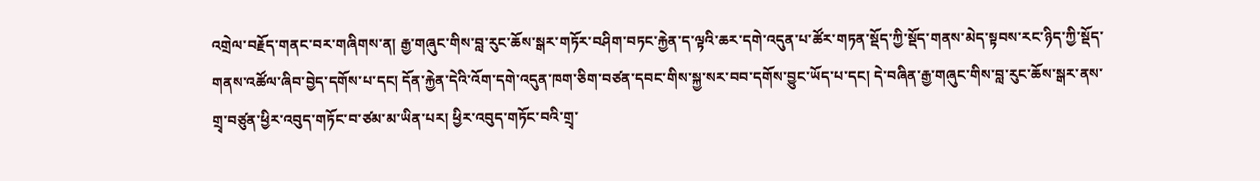འགྲེལ་བརྗོད་གནང་བར་གཞིགས་ན། རྒྱ་གཞུང་གིས་བླ་རུང་ཆོས་སྒར་གཏོར་བཤིག་བཏང་རྐྱེན་ད་ལྟའི་ཆར་དགེ་འདུན་པ་ཚོར་གཏན་སྡོད་ཀྱི་སྡོད་གནས་མེད་སྟབས་རང་ཉིད་ཀྱི་སྡོད་གནས་འཚོལ་ཞིབ་བྱེད་དགོས་པ་དང། དོན་རྐྱེན་དེའི་འོག་དགེ་འདུན་ཁག་ཅིག་བཙན་དབང་གིས་སྐྱ་སར་བབ་དགོས་བྱུང་ཡོད་པ་དང། དེ་བཞིན་རྒྱ་གཞུང་གིས་བླ་རུང་ཆོས་སྒར་ནས་གྲྭ་བཙུན་ཕྱིར་འབུད་གཏོང་བ་ཙམ་མ་ཡིན་པར། ཕྱིར་འབུད་གཏོང་བའི་གྲྭ་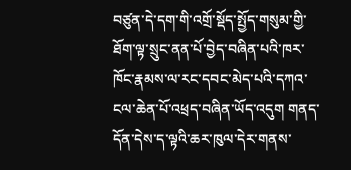བཙུན་དེ་དག་གི་འགྲོ་སྡོད་སྤྱོད་གསུམ་གྱི་ཐོག་ལྟ་སྲུང་ནན་པོ་བྱེད་བཞིན་པའི་ཁར་ཁོང་རྣམས་ལ་རང་དབང་མེད་པའི་དཀའ་ངལ་ཆེན་པོ་འཕྲད་བཞིན་ཡོད་འདུག གནད་དོན་དེས་ད་ལྟའི་ཆར་ཁུལ་དེར་གནས་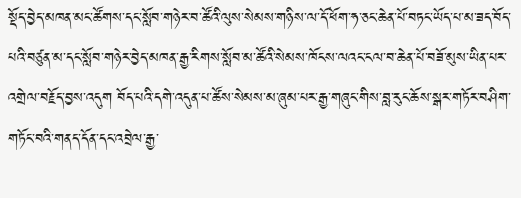སྡོད་བྱེད་མཁན་མང་ཚོགས་དང་སློབ་གཉེར་བ་ཚོའི་ལུས་སེམས་གཉིས་ལ་དོ་ཕོག་ཧ་ཅང་ཆེན་པོ་བཏང་ཡོད་པ་མ་ཟད་བོད་པའི་བཙུན་མ་དང་སློབ་གཉེར་བྱེད་མཁན་རྒྱ་རིགས་སློབ་མ་ཚོའི་སེམས་ཁོངས་ལའང་ངལ་བ་ཆེན་པོ་བཟོ་མུས་ཡིན་པར་འགྲེལ་བརྗོད་བྱས་འདུག བོད་པའི་དགེ་འདུན་པ་ཚོས་སེམས་མ་ཞུམ་པར་རྒྱ་གཞུང་གིས་བླ་རུང་ཆོས་སྒར་གཏོར་བཤིག་གཏོང་བའི་གནད་དོན་དང་འབྲེལ་རྒྱ་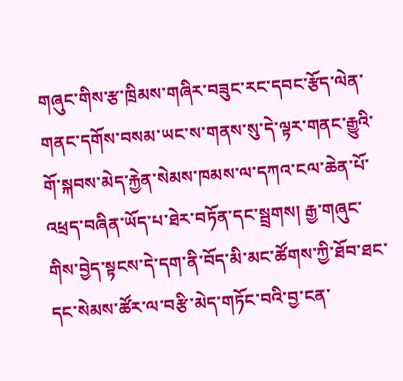གཞུང་གིས་རྩ་ཁྲིམས་གཞིར་བཟུང་རང་དབང་རྩོད་ལེན་གནང་དགོས་བསམ་ཡང་ས་གནས་སུ་དེ་ལྟར་གནང་རྒྱུའི་གོ་སྐབས་མེད་རྐྱེན་སེམས་ཁམས་ལ་དཀའ་ངལ་ཆེན་པོ་འཕྲད་བཞིན་ཡོད་པ་ཐེར་བཏོན་དང་སྦྲགས། རྒྱ་གཞུང་གིས་བྱེད་སྟངས་དེ་དག་ནི་བོད་མི་མང་ཚོགས་ཀྱི་ཐོབ་ཐང་དང་སེམས་ཚོར་ལ་བརྩི་མེད་གཏོང་བའི་བྱ་ངན་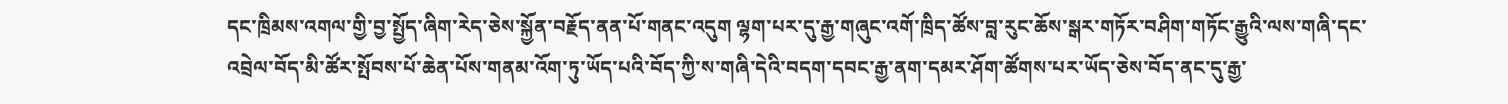དང་ཁྲིམས་འགལ་གྱི་བྱ་སྤྱོད་ཞིག་རེད་ཅེས་སྐྱོན་བརྗོད་ནན་པོ་གནང་འདུག ལྷག་པར་དུ་རྒྱ་གཞུང་འགོ་ཁྲིད་ཚོས་བླ་རུང་ཆོས་སྒར་གཏོར་བཤིག་གཏོང་རྒྱུའི་ལས་གཞི་དང་འབྲེལ་བོད་མི་ཚོར་སྤོབས་པོ་ཆེན་པོས་གནམ་འོག་ཏུ་ཡོད་པའི་བོད་ཀྱི་ས་གཞི་དེའི་བདག་དབང་རྒྱ་ནག་དམར་ཤོག་ཚོགས་པར་ཡོད་ཅེས་བོད་ནང་དུ་རྒྱ་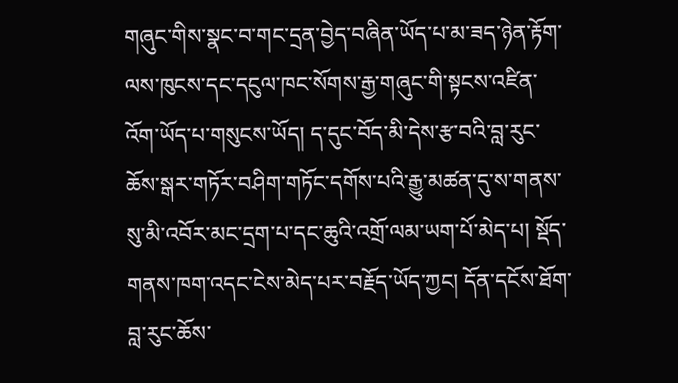གཞུང་གིས་སྣང་བ་གང་དྲན་བྱེད་བཞིན་ཡོད་པ་མ་ཟད་ཉེན་རྟོག་ལས་ཁུངས་དང་དངུལ་ཁང་སོགས་རྒྱ་གཞུང་གི་སྟངས་འཛིན་འོག་ཡོད་པ་གསུངས་ཡོད། ད་དུང་བོད་མི་དེས་རྩ་བའི་བླ་རུང་ཆོས་སྒར་གཏོར་བཤིག་གཏོང་དགོས་པའི་རྒྱུ་མཚན་དུ་ས་གནས་སུ་མི་འབོར་མང་དྲག་པ་དང་ཆུའི་འགྲོ་ལམ་ཡག་པོ་མེད་པ། སྡོད་གནས་ཁག་འདང་ངེས་མེད་པར་བརྗོད་ཡོད་ཀྱང། དོན་དངོས་ཐོག་བླ་རུང་ཆོས་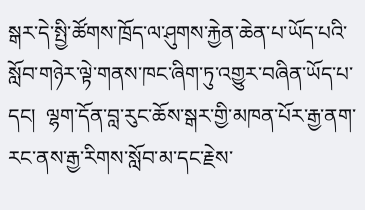སྒར་དེ་སྤྱི་ཚོགས་ཁྲོད་ལ་ཤུགས་རྐྱེན་ཆེན་པ་ཡོད་པའི་སློབ་གཉེར་ལྟེ་གནས་ཁང་ཞིག་ཏུ་འགྱུར་བཞིན་ཡོད་པ་དང།  ལྷག་དོན་བླ་རུང་ཆོས་སྒར་གྱི་མཁན་པོར་རྒྱ་ནག་རང་ནས་རྒྱ་རིགས་སློབ་མ་དང་རྗེས་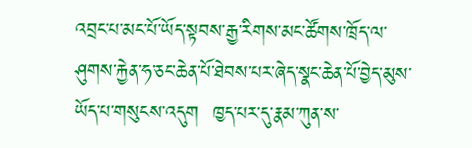འབྲང་པ་མང་པོ་ཡོད་སྟབས་རྒྱ་རིགས་མང་ཚོགས་ཁྲོད་ལ་ཤུགས་རྐྱེན་ཧ་ཅང་ཆེན་པོ་ཐེབས་པར་ཞེད་སྣང་ཆེན་པོ་བྱེད་མུས་ཡོད་པ་གསུངས་འདུག  ཁྱད་པར་དུ་རྣམ་ཀུན་ས་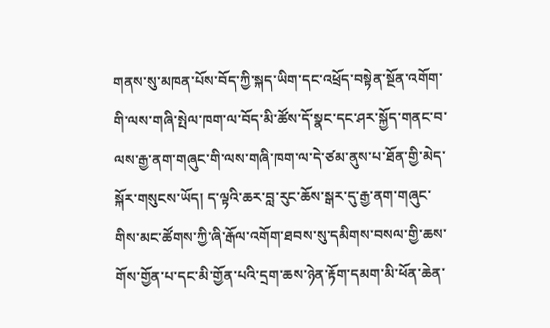གནས་སུ་མཁན་པོས་བོད་ཀྱི་སྐད་ཡིག་དང་འཕྲོད་བསྟེན་སྔོན་འགོག་གི་ལས་གཞི་སྤེལ་ཁག་ལ་བོད་མི་ཚོས་དོ་སྣང་དང་ཤར་སྐྱོད་གནང་བ་ལས་རྒྱ་ནག་གཞུང་གི་ལས་གཞི་ཁག་ལ་དེ་ཙམ་ནུས་པ་ཐོན་གྱི་མེད་སྐོར་གསུངས་ཡོད། ད་ལྟའི་ཆར་བླ་རུང་ཆོས་སྒར་དུ་རྒྱ་ནག་གཞུང་གིས་མང་ཚོགས་ཀྱི་ཞི་རྒོལ་འགོག་ཐབས་སུ་དམིགས་བསལ་གྱི་ཆས་གོས་གྱོན་པ་དང་མི་གྱོན་པའི་དྲག་ཆས་ཉེན་རྟོག་དམག་མི་ཕོན་ཆེན་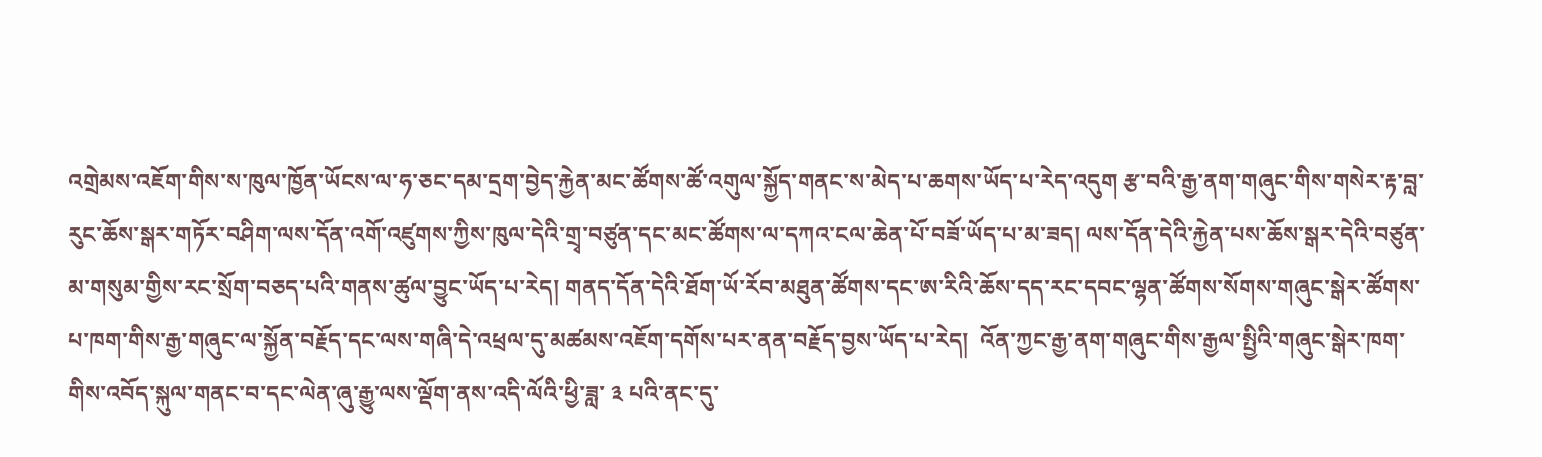འགྲེམས་འཇོག་གིས་ས་ཁུལ་ཁྱོན་ཡོངས་ལ་ཧ་ཅང་དམ་དྲག་བྱེད་རྐྱེན་མང་ཚོགས་ཚོ་འགུལ་སྐྱོད་གནང་ས་མེད་པ་ཆགས་ཡོད་པ་རེད་འདུག རྩ་བའི་རྒྱ་ནག་གཞུང་གིས་གསེར་རྟ་བླ་རུང་ཆོས་སྒར་གཏོར་བཤིག་ལས་དོན་འགོ་འཛུགས་ཀྱིས་ཁུལ་དེའི་གྲྭ་བཙུན་དང་མང་ཚོགས་ལ་དཀའ་ངལ་ཆེན་པོ་བཟོ་ཡོད་པ་མ་ཟད། ལས་དོན་དེའི་རྐྱེན་པས་ཆོས་སྒར་དེའི་བཙུན་མ་གསུམ་གྱིས་རང་སྲོག་བཅད་པའི་གནས་ཚུལ་བྱུང་ཡོད་པ་རེད། གནད་དོན་དེའི་ཐོག་ཡོ་རོབ་མཐུན་ཚོགས་དང་ཨ་རིའི་ཆོས་དད་རང་དབང་ལྷན་ཚོགས་སོགས་གཞུང་སྒེར་ཚོགས་པ་ཁག་གིས་རྒྱ་གཞུང་ལ་སྐྱོན་བརྗོད་དང་ལས་གཞི་དེ་འཕྲལ་དུ་མཚམས་འཇོག་དགོས་པར་ནན་བརྗོད་བྱས་ཡོད་པ་རེད།  འོན་ཀྱང་རྒྱ་ནག་གཞུང་གིས་རྒྱལ་སྤྱིའི་གཞུང་སྒེར་ཁག་གིས་འབོད་སྐུལ་གནང་བ་དང་ལེན་ཞུ་རྒྱུ་ལས་ལྡོག་ནས་འདི་ལོའི་ཕྱི་ཟླ་ ༣ པའི་ནང་དུ་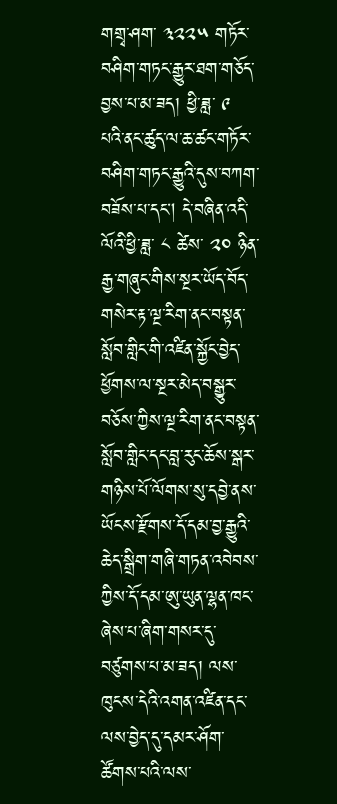གགྲྭ་ཤག་ ༣༢༢༥ གཏོར་བཤིག་གཏང་རྒྱུར་ཐག་གཅོད་བྱས་པ་མ་ཟད། ཕྱི་ཟླ་ ༩ པའི་ནང་ཚུད་ལ་ཆ་ཚང་གཏོར་བཤིག་གཏང་རྒྱུའི་དུས་བཀག་བཟོས་པ་དང། དེ་བཞིན་འདི་ལོའི་ཕྱི་ཟླ་ ༨ ཚེས་ ༢༠ ཉིན་རྒྱ་གཞུང་གིས་སྔར་ཡོད་བོད་གསེར་རྟ་ལྔ་རིག་ནང་བསྟན་སློབ་གླིང་གི་འཛིན་སྐྱོང་བྱེད་ཕྱོགས་ལ་སྔར་མེད་བསྒྱུར་བཅོས་ཀྱིས་ལྔ་རིག་ནང་བསྟན་སློབ་གླིང་དང་བླ་རུང་ཆོས་སྒར་གཉིས་པོ་ལོགས་སུ་དབྱེ་ནས་ཡོངས་རྫོགས་དོ་དམ་བྱ་རྒྱུའི་ཆེད་སྒྲིག་གཞི་གཏན་འབེབས་ཀྱིས་དོ་དམ་ཨུ་ཡུན་ལྷན་ཁང་ཞེས་པ་ཞིག་གསར་དུ་བཙུགས་པ་མ་ཟད། ལས་ཁུངས་དེའི་འགན་འཛིན་དང་ལས་བྱེད་དུ་དམར་ཤོག་ཚོགས་པའི་ལས་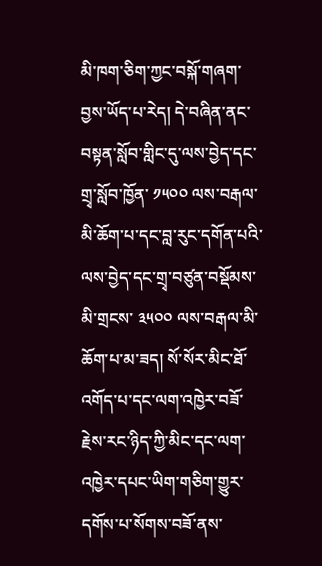མི་ཁག་ཅིག་ཀྱང་བསྐོ་གཞག་བྱས་ཡོད་པ་རེད། དེ་བཞིན་ནང་བསྟན་སློབ་གླིང་དུ་ལས་བྱེད་དང་གྲྭ་སློབ་ཁྱོན་ ༡༥༠༠ ལས་བརྒལ་མི་ཆོག་པ་དང་བླ་རུང་དགོན་པའི་ལས་བྱེད་དང་གྲྭ་བཙུན་བསྡོམས་མི་གྲངས་ ༣༥༠༠ ལས་བརྒལ་མི་ཆོག་པ་མ་ཟད། སོ་སོར་མིང་ཐོ་འགོད་པ་དང་ལག་འཁྱེར་བཟོ་རྗེས་རང་ཉིད་ཀྱི་མིང་དང་ལག་འཁྱེར་དཔང་ཡིག་གཅིག་གྱུར་དགོས་པ་སོགས་བཟོ་ནས་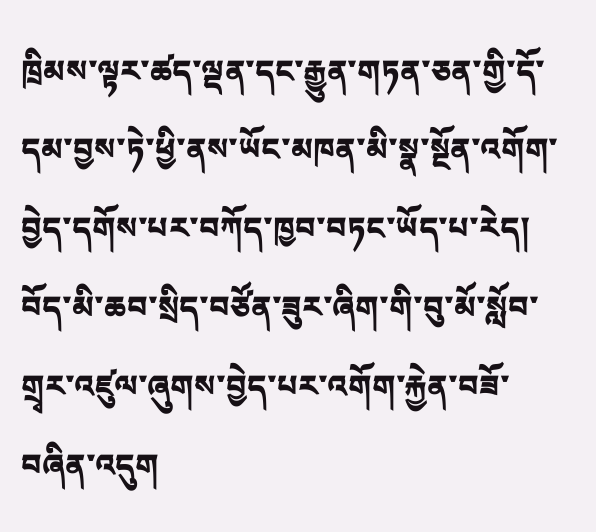ཁྲིམས་ལྟར་ཚད་ལྡན་དང་རྒྱུན་གཏན་ཅན་གྱི་དོ་དམ་བྱས་ཏེ་ཕྱི་ནས་ཡོང་མཁན་མི་སྣ་སྔོན་འགོག་བྱེད་དགོས་པར་བཀོད་ཁྱབ་བཏང་ཡོད་པ་རེད།
བོད་མི་ཆབ་སྲིད་བཙོན་ཟུར་ཞིག་གི་བུ་མོ་སློབ་གྲྭར་འཛུལ་ཞུགས་བྱེད་པར་འགོག་རྐྱེན་བཟོ་བཞིན་འདུག